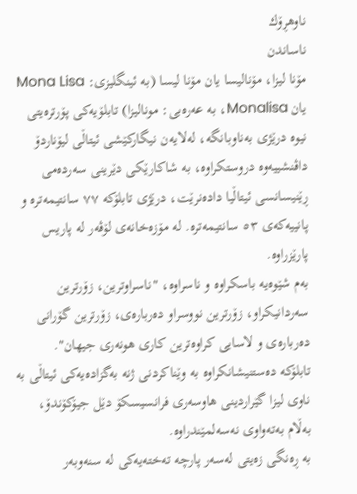ناوهڕۆك
ناساندن
مۆنا لیزا، مۆنالیسا یان مۆنا لیسا (بە ئینگلیزی: Mona Lisa یان Monalisa، بە عەرەبی: موناليزا) تابلۆیەکی پۆرترەیتی نیوە درێژی بەناوبانگە، لەلایەن نیگارکێشی ئیتاڵی لیۆناردۆ داڤنشییەوە دروستکراوە، بە شاکارێکی دێرینی سەردەمی ڕێنیسانسی ئیتاڵیا دادەنرێت، درێژی تابلۆکە ٧٧ سانتیمەترە و پانییەکەی ٥٣ سانتیمەترە. لە مۆزەخانەی لۆڤەر لە پاریس پارێزراوە.
بەم شێوەیە باسکراوە و ناسراوە، "ناسراوترین، زۆرترین سەردانیکراو، زۆرترین نووسراو دەربارەی، زۆرترین گۆرانی دەربارەی و لاسایی کراوەترین کاری هونەری جیهان".
تابلۆکە دەستنیشانکراوە بە وێناکردنی ژنە بەگزادەیەکی ئیتاڵی بە ناوی لیزا گێراردینی هاوسەری فرانسیسکۆ دێل جیۆکۆندۆ، بەڵام بەتەواوی نەسەلمێندراوە.
بە ڕەنگی زەیتی لەسەر پارچە تەختەیەکی لە سنەوبەر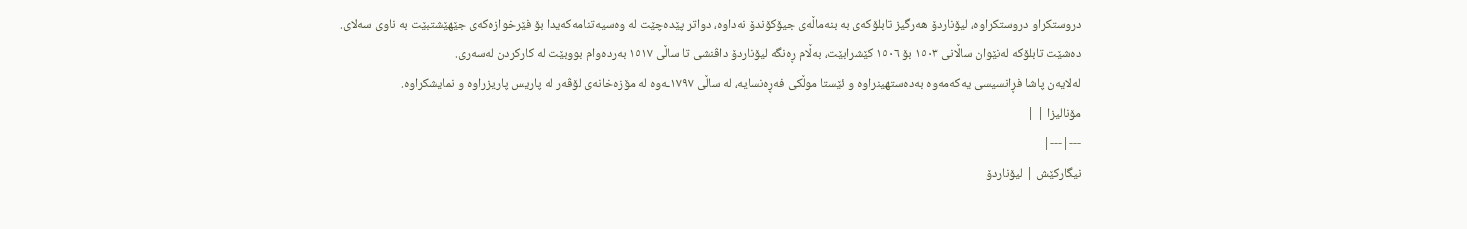دروستکراو دروستکراوە، لیۆناردۆ هەرگیز تابلۆکەی بە بنەماڵەی جیۆکۆندۆ نەداوە، دواتر پێدەچێت لە وەسیەتنامەکەیدا بۆ فێرخوازەکەی جێهێشتبێت بە ناوی سەلای.
دەشێت تابلۆکە لەنێوان ساڵانی ١٥٠٣ بۆ ١٥٠٦ کێشرابێت، بەڵام ڕەنگە لیۆناردۆ داڤنشی تا ساڵی ١٥١٧ بەردەوام بووبێت لە کارکردن لەسەری.
لەلایەن پاشا فڕانسیسی یەکەمەوە بەدەستهينراوە و ئێستا موڵکی فەڕەنسایە، لە ساڵی ١٧٩٧ـەوە لە مۆزەخانەی لۆڤەر لە پاریس پاريزراوە و نمایشکراوە.
مۆنالیزا | |
---|---|
نیگارکێش | لیۆناردۆ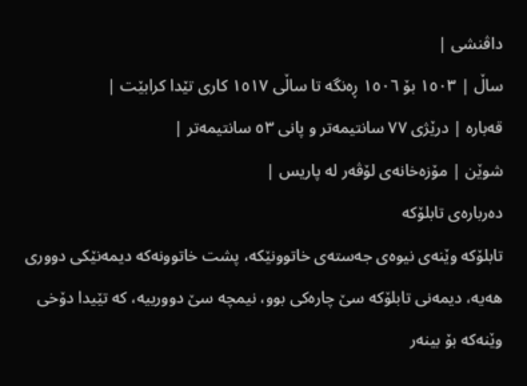داڤنشی |
ساڵ | ١٥٠٣ بۆ ١٥٠٦ ڕەنگە تا ساڵی ١٥١٧ کاری تێدا کرابێت |
قەبارە | درێژی ٧٧ سانتیمەتر و پانی ٥٣ سانتیمەتر |
شوێن | مۆزەخانەی لۆڤەر لە پاریس |
دەربارەی تابلۆکە
تابلۆکە وێنەی نیوەی جەستەی خاتوونێکە، پشت خاتوونەکە دیمەنێکی دووری هەیە، دیمەنی تابلۆکە سێ چارەکی بوو، نیمچە سێ دوورییە، کە تێیدا دۆخی وێنەکە بۆ بینەر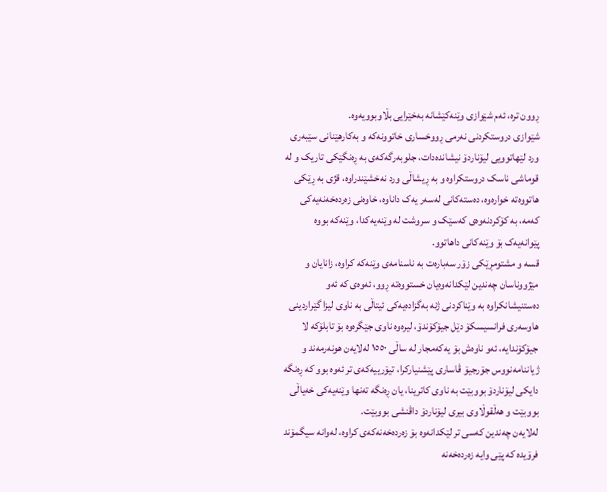ڕوون ترە، ئەم شێوازی وێنەکێشانە بەخێرایی بڵاوبوویەوە.
شێوازی دروستکردنی نەرمی ڕووخساری خاتوونەکە و بەکارهێنانی سێبەری ورد لێهاتوویی لیۆناردۆ نیشاندەدات، جلوبەرگەکەی بە ڕەنگێکی تاریک و لە قوماشی ناسک دروستکراوە و بە ڕیشاڵی ورد نەخشێندراوە، قژی بە ڕێکی هاتووەتە خوارەوە، دەستەکانی لەسەر یەک داناوە، خاوەنی زەردەخەنەیەکی کەمە، بە کۆکردنەوەی کەسێک و سروشت لە وێنەیەکدا، وێنەکە بووە پێوانەیەک بۆ وێنەکانی داهاتوو.
قسە و مشتومڕێکی زۆر سەبارەت بە ناسنامەی وێنەکە کراوە، زانایان و مێژووناسان چەندین لێکدانەوەیان خستووەتە ڕوو، ئەوەی کە ئەو دەستنیشانکراوە بە وێناکردنی ژنە بەگزادەیەکی ئیتاڵی بە ناوی لیزا گێراردینی هاوسەری فرانسیسکۆ دێل جیۆکۆندۆ، لیرەوە ناوی جێگرەوە بۆ تابلۆکە لا جیۆکۆندایە، ئەو ناوەش بۆ یەکەمجار لە ساڵی ١٥٥٠ لەلایەن هونەرمەند و ژیاننامەنووس جۆرجیۆ ڤاساری پێشنیارکرا، تیۆرییەکەی تر ئەوە بوو کە ڕەنگە دایکی لیۆناردۆ بووبێت بە ناوی کاترینا، یان ڕەنگە تەنها وێنەیەکی خەیاڵی بووبێت و هەڵقوڵاوی بیری لیۆناردۆ داڤنشی بووبێت.
لەلایەن چەندین کەسی تر لێکدانەوە بۆ زەردەخەنەکەی کراوە، لەوانە سیگمۆند فرۆیدە کە پێی وایە زەردەخەنە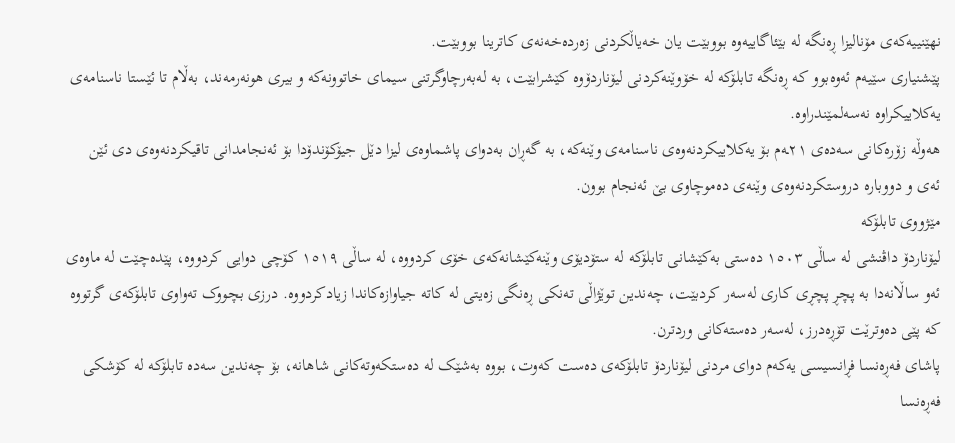نهێنییەکەی مۆنالیزا ڕەنگە لە بێئاگاییەوە بووبێت یان خەیاڵکردنی زەردەخەنەی کاترینا بووبێت.
پێشنیاری سێیەم ئەوەبوو کە ڕەنگە تابلۆکە لە خۆوێنەکردنی لیۆناردۆوە کێشرابێت، بە لەبەرچاوگرتنی سیمای خاتوونەکە و بیری هونەرمەند، بەڵام تا ئێستا ناسنامەی یەکلاییکراوە نەسەلمێندراوە.
هەوڵە زۆرەکانی سەدەی ٢١ـەم بۆ یەکلاییکردنەوەی ناسنامەی وێنەکە، بە گەڕان بەدوای پاشماوەی لیزا دێل جیۆکۆندۆدا بۆ ئەنجامدانی تاقیکردنەوەی دی ئێن ئەی و دووبارە دروستکردنەوەی وێنەی دەموچاوی بێ ئەنجام بوون.
مێژووی تابلۆکە
لیۆناردۆ داڤنشی لە ساڵی ١٥٠٣ دەستی بەکێشانی تابلۆکە لە ستۆدیۆی وێنەکێشانەکەی خۆی کردووە، لە ساڵی ١٥١٩ کۆچی دوایی کردووە، پێدەچێت لە ماوەی ئەو ساڵانەدا بە پچڕ پچڕی کاری لەسەر کردبێت، چەندین توێژاڵی تەنکی ڕەنگی زەیتی لە کاتە جیاوازەکاندا زیادکردووە. درزی بچووک تەواوی تابلۆکەی گرتووە کە پێی دەوترێت تۆڕەدرز، لەسەر دەستەکانی وردترن.
پاشای فەڕەنسا فڕانسیسی یەکەم دوای مردنی لیۆناردۆ تابلۆکەی دەست کەوت، بووە بەشێک لە دەستکەوتەکانی شاهانە، بۆ چەندین سەدە تابلۆکە لە کۆشکی فەڕەنسا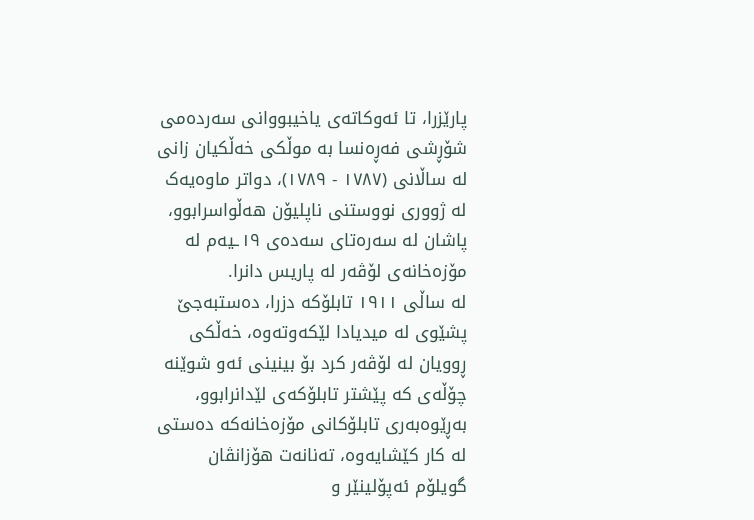پارێزرا، تا ئەوکاتەی یاخیبووانی سەردەمی شۆڕشی فەڕەنسا بە موڵکی خەڵکیان زانی لە ساڵانی (١٧٨٧ - ١٧٨٩)، دواتر ماوەیەک لە ژووری نووستنی ناپلیۆن هەڵواسرابوو، پاشان لە سەرەتای سەدەی ١٩ـیەم لە مۆزەخانەی لۆڤەر لە پاریس دانرا.
لە ساڵی ١٩١١ تابلۆکە دزرا، دەستبەجێ پشێوی لە میدیادا لێکەوتەوە، خەڵکی ڕوویان لە لۆڤەر کرد بۆ بینینی ئەو شوێنە چۆڵەی کە پێشتر تابلۆکەی لێدانرابوو، بەڕێوەبەری تابلۆکانی مۆزەخانەکە دەستی لە کار کێشایەوە، تەنانەت هۆزانڤان گویلۆم ئەپۆلینێر و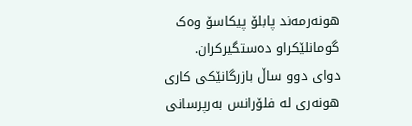هونەرمەند پابلۆ پیکاسۆ وەک گومانلێکراو دەستگیرکران.
دوای دوو ساڵ بازرگانێکی کاری هونەری لە فلۆرانس بەرپرسانی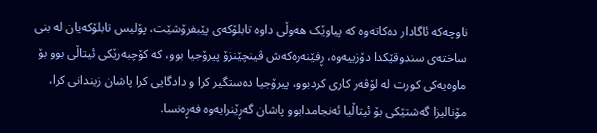ناوچەکە ئاگادار دەکاتەوە کە پیاوێک هەوڵی داوە تابلۆکەی پێبفرۆشێت، پۆلیس تابلۆکەیان لە بنی ساختەی سندوقێکدا دۆزییەوە، ڕفێنەرەکەش ڤینچێنزۆ پیرۆجیا بوو، کە کۆچبەرێکی ئیتاڵی بوو بۆ ماوەیەکی کورت لە لۆڤەر کاری کردبوو، پیرۆجیا دەستگیر کرا و دادگایی کرا پاشان زیندانی کرا، مۆنالیزا گەشتێکی بۆ ئیتاڵیا ئەنجامدابوو پاشان گەڕێنرایەوە فەڕەنسا.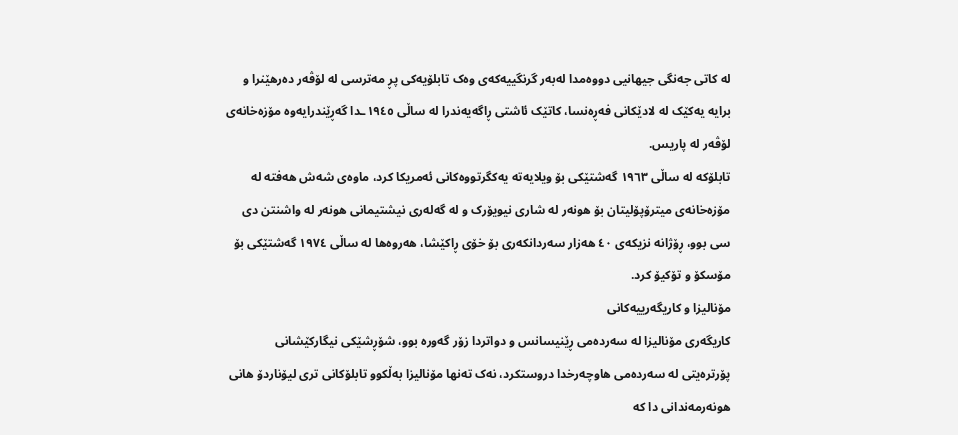لە کاتی جەنگی جیهانیی دووەمدا لەبەر گرنگییەکەی وەک تابلۆیەکی پڕ مەترسی لە لۆڤەر دەرهێنرا و برایە یەکێک لە لادێکانی فەڕەنسا، کاتێک ئاشتی ڕاگەیەندرا لە ساڵی ١٩٤٥ـدا گەڕێندرایەوە مۆزەخانەی لۆڤەر لە پاریس.
تابلۆکە لە ساڵی ١٩٦٣ گەشتێکی بۆ ویلایەتە یەکگرتووەکانی ئەمریکا کرد، ماوەی شەش هەفتە لە مۆزەخانەی میترۆپۆلیتان بۆ هونەر لە شاری نیویۆرک و لە گەلەری نیشتیمانی هونەر لە واشنتن دی سی بوو، ڕۆژانە نزیکەی ٤٠ هەزار سەردانکەری بۆ خۆی ڕاکێشا، هەروەها لە ساڵی ١٩٧٤ گەشتێکی بۆ مۆسکۆ و تۆکیۆ کرد.
مۆنالیزا و کاریگەرییەکانی
کاریگەری مۆنالیزا لە سەردەمی ڕێنیسانس و دواتردا زۆر گەورە بوو، شۆڕشێکی نیگارکێشانی پۆرترەیتی لە سەردەمی هاوچەرخدا دروستکرد، نەک تەنها مۆنالیزا بەڵکوو تابلۆکانی تری لیۆناردۆ هانی هونەرمەندانی دا کە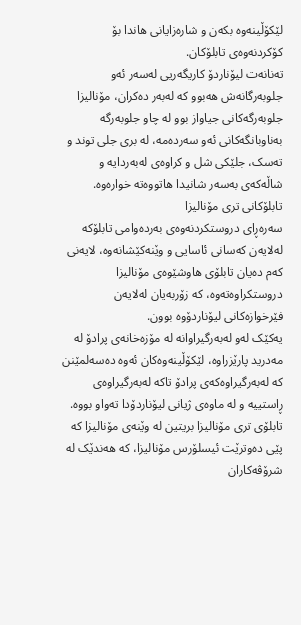لێکۆڵینەوە بکەن و شارەزایانی هاندا بۆ کۆکردنەوەی تابلۆکان.
تەنانەت لیۆناردۆ کاریگەریی لەسەر ئەو جلوبەرگانەش هەبوو کە لەبەر دەکران، مۆنالیزا جلوبەرگەکانی جیاواز بوو لە چاو جلوبەرگە بەناوبانگەکانی ئەو سەردەمە، لە بری جلی توند و تەسک، جلێکی شل و کراوەی لەبەردایە و شاڵەکەی بەسەر شانیدا هاتووەتە خوارەوە.
تابلۆکانی تری مۆنالیزا
سەرەڕای دروستکردنەوەی بەردەوامی تابلۆکە لەلایەن کەسانی ئاسایی و وێنەکێشانەوە، لایەنی کەم دەیان تابلۆی هاوشێوەی مۆنالیزا دروستکراوەتەوە، کە زۆربەیان لەلایەن فێرخوازەکانی لیۆناردۆوە بوون.
یەکێک لەو لەبەرگیراوانە لە مۆزەخانەی پرادۆ لە مەدرید پارێزراوە، لێکۆڵینەوەکان ئەوە دەسەلمێنن کە لەبەرگیراوەکەی پرادۆ تاکە لەبەرگیراوەی ڕاستییە و لە ماوەی ژیانی لیۆناردۆدا تەواو بووە.
تابلۆی تری مۆنالیزا بریتین لە وێنەی مۆنالیزا کە پێی دەوترێت ئیسلۆرس مۆنالیزا، کە هەندێک لە شرۆڤەکاران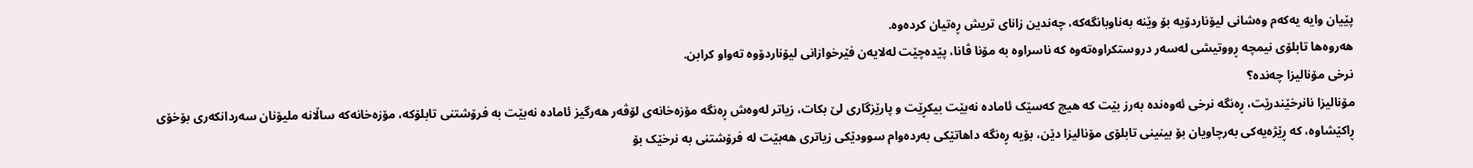پێیان وایە یەکەم وەشانی لیۆناردۆیە بۆ وێنە بەناوبانگەکە، چەندین زانای تریش ڕەتیان کردەوە.
هەروەها تابلۆی نیمچە ڕووتیشی لەسەر دروستکراوەتەوە کە ناسراوە بە مۆنا ڤانا، پێدەچێت لەلایەن فێرخوازانی لیۆناردۆوە تەواو کرابن.
نرخی مۆنالیزا چەندە؟
مۆنالیزا نانرخێندرێت، ڕەنگە نرخی ئەوەندە بەرز بێت کە هیچ کەسێک ئامادە نەبێت بیکڕێت و پارێزگاری لێ بکات، زیاتر لەوەش ڕەنگە مۆزەخانەی لۆڤەر هەرگیز ئامادە نەبێت بە فرۆشتنی تابلۆکە، مۆزەخانەکە ساڵانە ملیۆنان سەردانکەری بۆخۆی ڕاکێشاوە، کە ڕێژەیەکی بەرچاویان بۆ بینینی تابلۆی مۆنالیزا دێن، بۆیە ڕەنگە داهاتێکی بەردەوام سوودێکی زیاتری هەبێت لە فرۆشتنی بە نرخێک بۆ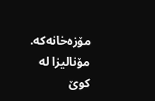مۆزەخانەکە.
مۆنالیزا لە کوێ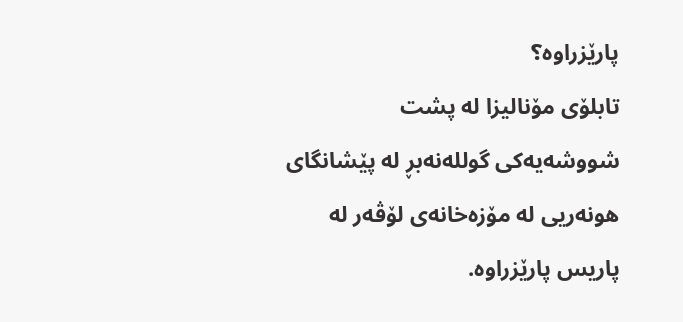پارێزراوە؟
تابلۆی مۆنالیزا لە پشت شووشەیەکی گوللەنەبڕ لە پێشانگای هونەریی لە مۆزەخانەی لۆڤەر لە پاریس پارێزراوە.